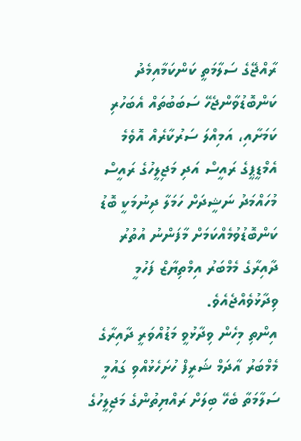ރާއްޖޭގެ ސަލާމަތީ ކަންކަމާއިމެދު ކަންބޮޑުވާންޖެހޭ ސަބަބުތައް އެބަހުރި ކަމަށާއި، އަމިއްލަ ސަރުކާރެއް އޮވެމެ އެމްޑީޕީގެ ރައީސް އަދި މަޖިލީހުގެ ރައީސް މުހައްމަދު ނަޝީދަށް ހަމަލާ ދިނުމަކީ ބޮޑު ކަންބޮޑުވުމެއްކަމަށް މާފަންނު އުތުރު ދާއިރާގެ މެމްބަރު އިމްތިޔާޒް ފަހުމީ ވިދާޅުވެއްޖެއެވެ.
އިންތި މިހެން ވިދާޅުވީ މަޑުއްވަރީ ދާއިރާގެ މެމްބަރު އާދަމް ޝަރީފް ހުށަހެޅުއްވި ގައުމީ ސަލާމަތާ ބެހޭ ބިލަށް ރައްޔިތުންގެ މަޖިލީހުގެ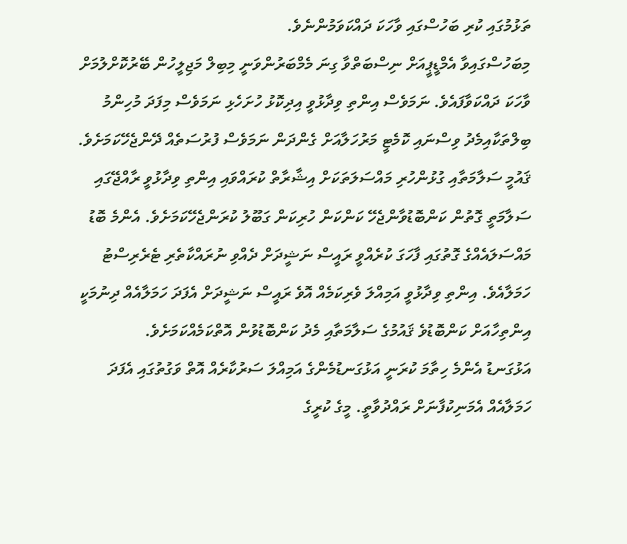ތަޅުމުގައި ކުރި ބަހުސްގައި ވާހަކަ ދައްކަވަމުންނެވެ.
މިބަހުސްގައިވާ އެމްޑީޕީއަށް ނިސްބަތްވާ ގިނަ މެމްބަރުންވަނީ މިބިލް މަޖިލީހުން ބޭރުކޮށްލުމަށް ވާހަކަ ދައްކަވާފައެވެ. ނަމަވެސް އިންތި ވިދާޅުވީ އިދިކޮޅު ހުށަހެޅި ނަމަވެސް މިފަދަ މުހިންމު ބިލްތަކާއިމެދު ވިސްނައި ކޮމެޓީ މަރުހަލާއަށް ގެންދަން ނަމަވެސް ފުރުސަތެއް ދޭންޖެހޭކަމަށެވެ.
ޤައުމީ ސަލާމަތާއި ގުޅުންހުރި މައްސަލަތަކަށް އިޝާރާތް ކުރައްވައި އިންތި ވިދާޅުވީ ރާއްޖޭގައި ސަލާމަތީ ގޮތުން ކަންބޮޑުވާންޖެހޭ ކަންކަން ހުރިކަން ގަބޫލު ކުރަންޖެހޭކަމަށެވެ. އެންމެ ބޮޑު މައްސަލައެއްގެ ގޮތުގައި ފާހަގަ ކުރެއްވީ ރައީސް ނަޝީދަށް ދެއްވި ނުރައްކާތެރި ޓެރެރިސްޓު ހަމަލާއެވެ. އިންތި ވިދާޅުވީ އަމިއްލަ ވެރިކަމެއް އޮވެ ރައީސް ނަޝީދަށް އެފަދަ ހަމަލާއެއް ދިނުމަކީ އިންތިހާއަށް ކަންބޮޑުވެ ޤައުމުގެ ސަލާމަތާއި މެދު ކަންބޮޑުވުން އޮތްކަމެއްކަމަށެވެ.
އަޅުގަނޑު އެންމެ ހިތާމަ ކުރަނީ އަޅުގަނޑުމެންގެ އަމިއްލަ ސަރުކާރެއް އޮތް ވަގުތުގައި އެފަދަ ހަމަލާއެއް އެމަނިކުފާނަށް ރައްދުވާތީ. މީގެ ކުރީގެ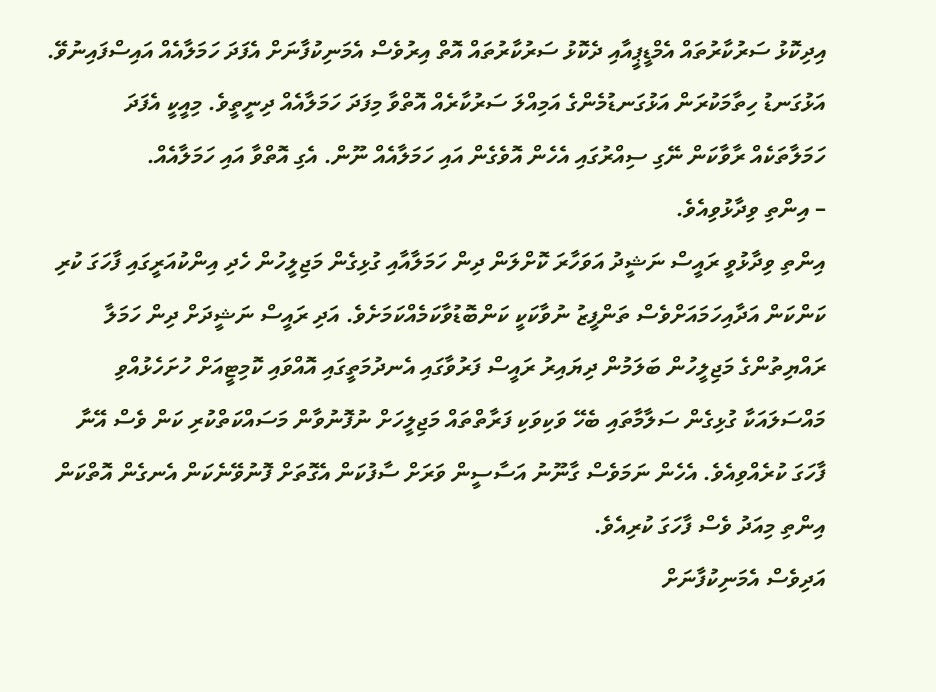އިދިކޮޅު ސަރުކާރުތައް އެމްޑީޕީއާއި ދެކޮޅު ސަރުކާރުތައް އޮތް އިރުވެސް އެމަނިކުފާނަށް އެފަދަ ހަމަލާއެއް އައިސްފައިނުވޭ. އަޅުގަނޑު ހިތާމަކުރަން އަޅުގަނޑުމެންގެ އަމިއްލަ ސަރުކާރެއް އޮތްވާ މިފަދަ ހަމަލާއެއް ދިނީތީވެ. މިއީކީ އެފަދަ ހަމަލާތަކެއް ރާވާކަން ނޭގި ސިއްރުގައި އެހެން އޮވެގެން އައި ހަމަލާއެއް ނޫން. އެގި އޮތްވާ އައި ހަމަލާއެއް.
– އިންތި ވިދާޅުވިއެވެ.
އިންތި ވިދާޅުވީ ރައީސް ނަޝީދު އަވަހާރަ ކޮށްލަން ދިން ހަމަލާއާއި ގުޅިގެން މަޖިލީހުން ހެދި އިންކުއަރީގައި ފާހަގަ ކުރި ކަންކަން އަދާއިހަމައަށްވެސް ތަންފީޒު ނުވާކަކީ ކަންބޮޑުވާކަމެއްކަމަށެވެ. އަދި ރައީސް ނަޝީދަށް ދިން ހަމަލާ ރައްޔިތުންގެ މަޖިލީހުން ބަލަމުން ދިޔައިރު ރައީސް ފަރުވާގައި އެނދުމަތީގައި އޮއްވައި ކޮމިޓީއަށް ހުށަހެޅުއްވި މައްސަލައަކާ ގުޅިގެން ސަލާމާތައި ބެހޭ ވަކިވަކި ފަރާތްތައް މަޖިލީހަށް ނުފޮނުވާން މަސައްކަތްކުރި ކަން ވެސް އޭނާ ފާހަގަ ކުރެއްވިއެވެ. އެހެން ނަމަވެސް ގާނޫނު އަސާސީން ވަރަށް ސާފުކަން އެގޮތަށް ފޮނުވޭނެކަން އެނގެން އޮތްކަން އިންތި މިއަދު ވެސް ފާހަގަ ކުރިއެވެ.
އަދިވެސް އެމަނިކުފާނަށް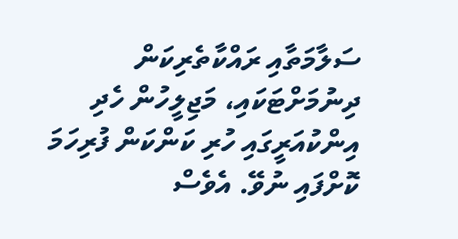ސަލާމަތާއި ރައްކާތެރިކަން ދިނުމަށްޓަކައި، މަޖިލީހުން ހެދި އިންކުއަރީގައި ހުރި ކަންކަން ފުރިހަމަ ކޮށްފައި ނުވޭ. އެވެސް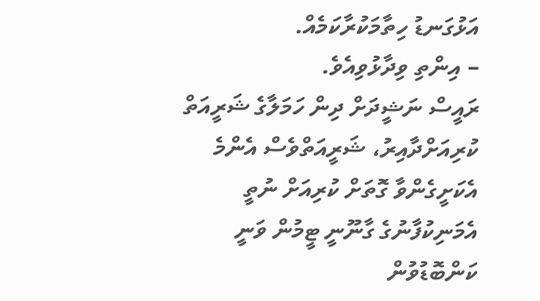އަޅުގަނޑު ހިތާމަކުރާކަމެއް.
– އިންތި ވިދާޅުވިއެވެ.
ރައީސް ނަޝީދަށް ދިން ހަމަލާގެ ޝަރީއަތް ކުރިއަށްދާއިރު، ޝަރީއަތްވެސް އެންމެ އެކަށީގެންވާ ގޮތަށް ކުރިއަށް ނުތީ އެމަނިކުފާނުގެ ގާނޫނީ ޓީމުން ވަނީ ކަންބޮޑުވުން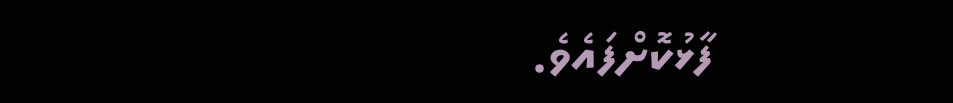ފާޅުކޮށްފައެވެ.